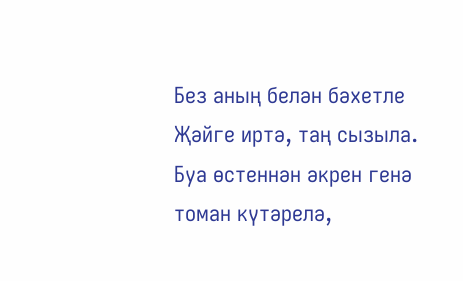Без аның белән бәхетле
Җәйге иртә, таң сызыла. Буа өстеннән әкрен генә томан күтәрелә,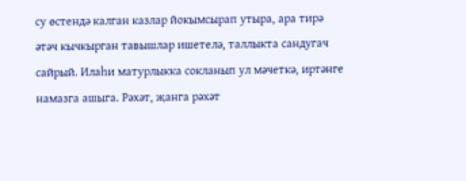су өстендә калган казлар йокымсырап утыра, ара тирә әтәч кычкырган тавышлар ишетелә, таллыкта сандугач сайрый. Илаһи матурлыкка сокланып ул мәчеткә, иртәнге намазга ашыга. Рәхәт, җанга рәхәт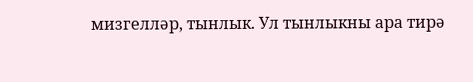мизгелләр, тынлык. Ул тынлыкны ара тирә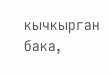кычкырган бака,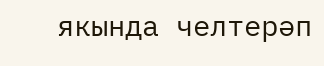якында челтерәп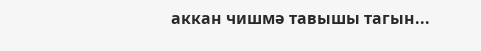аккан чишмә тавышы тагын...